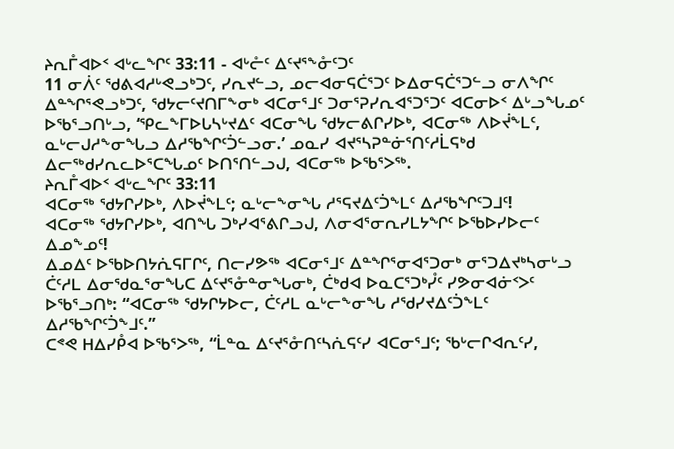ᔨᕆᒤᐊᐅᑉ ᐊᒡᓚᖏᑦ 33:11 - ᐊᒡᓔᑦ ᐃᑦᔪᕐᖕᓁᑦᑐᑦ
11 ᓂᐲᑦ ᖁᕕᐊᓱᒡᕙᓗᒃᑐᑦ, ᓯᕆᔪᓪᓗ, ᓄᓕᐊᓂᕋᑖᕐᑐᑦ ᐅᐃᓂᕋᑖᕐᑐᓪᓗ ᓂᐱᖏᑦ ᐃᓐᖏᕐᕙᓗᒃᑐᑦ, ᖁᔭᓕᑦᔪᑎᒥᖕᓂᒃ ᐊᑕᓂᕐᒧᑦ ᑐᓂᕐᕈᓯᕆᐊᕐᑐᕐᑐᑦ ᐊᑕᓂᐅᑉ ᐃᒡᓗᖓᓄᑦ ᐅᖃᕐᓗᑎᒡᓗ, ‘ᕿᓚᖕᒥᐅᒐᓴᒡᔪᐃᑦ ᐊᑕᓂᖓ ᖁᔭᓕᕕᒋᓯᐅᒃ, ᐊᑕᓂᖅ ᐱᐅᔫᖕᒪᑦ, ᓇᒡᓕᒍᓱᖕᓂᖓᓗ ᐃᓱᖃᖏᑦᑑᓪᓗᓂ.’ ᓄᓇᓯ ᐊᔪᕐᓴᕈᓐᓃᕐᑎᑦᓱᒫᕋᒃᑯ ᐃᓕᖅᑯᓯᕆᓚᐅᕐᑕᖓᓄᑦ ᐅᑎᕐᑎᓪᓗᒍ, ᐊᑕᓂᖅ ᐅᖃᕐᐳᖅ.
ᔨᕆᒤᐊᐅᑉ ᐊᒡᓚᖏᑦ 33:11
ᐊᑕᓂᖅ ᖁᔭᒋᓯᐅᒃ, ᐱᐅᔫᖕᒪᑦ; ᓇᒡᓕᖕᓂᖓ ᓱᕐᕋᔪᐃᑦᑑᖕᒪᑦ ᐃᓱᖃᖏᑦᑐᒧᑦ!
ᐊᑕᓂᖅ ᖁᔭᒋᓯᐅᒃ, ᐊᑎᖓ ᑐᒃᓯᐊᕐᕕᒋᓗᒍ, ᐱᓂᐊᕐᓂᕆᓯᒪᔭᖏᑦ ᐅᖃᐅᓯᐅᓕᑦ ᐃᓄᖕᓄᑦ!
ᐃᓄᐃᑦ ᐅᖃᐅᑎᔭᕇᕋᒥᒋᑦ, ᑎᓕᓯᕗᖅ ᐊᑕᓂᕐᒧᑦ ᐃᓐᖏᕐᓂᐊᕐᑐᓂᒃ ᓂᕐᑐᐃᔪᒃᓴᓂᒡᓗ ᑖᑦᓱᒪ ᐃᓂᖁᓇᕐᓂᖓᑕ ᐃᑦᔪᕐᓁᓐᓂᖓᓂᒃ, ᑖᒃᑯᐊ ᐅᓇᑕᕐᑐᒃᓮᑦ ᓯᕗᓂᐊᓃᑉᐳᑦ ᐅᖃᕐᓗᑎᒃ: “ᐊᑕᓂᖅ ᖁᔭᒋᔭᐅᓕ, ᑖᑦᓱᒪ ᓇᒡᓕᖕᓂᖓ ᓱᖁᓯᔪᐃᑦᑑᖕᒪᑦ ᐃᓱᖃᖏᑦᑑᖕᒧᑦ.”
ᑕᕝᕙ ᕼᐃᓯᑬᐊ ᐅᖃᕐᐳᖅ, “ᒫᓐᓇ ᐃᑦᔪᕐᓁᑎᑦᓴᕇᕋᑦᓯ ᐊᑕᓂᕐᒧᑦ; ᖃᒡᓕᒋᐊᕆᑦᓯ,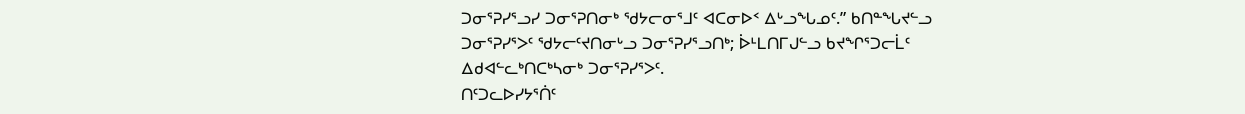ᑐᓂᕐᕈᓯᕐᓗᓯ ᑐᓂᕐᕈᑎᓂᒃ ᖁᔭᓕᓂᕐᒧᑦ ᐊᑕᓂᐅᑉ ᐃᒡᓗᖓᓄᑦ.” ᑲᑎᓐᖓᔪᓪᓗ ᑐᓂᕐᕈᓯᕐᐳᑦ ᖁᔭᓕᑦᔪᑎᓂᒡᓗ ᑐᓂᕐᕈᓯᕐᓗᑎᒃ; ᐆᒻᒪᑎᒥᒍᓪᓗ ᑲᔪᖏᕐᑐᓕᒫᑦ ᐃᑯᐊᓪᓚᒃᑎᑕᒃᓴᓂᒃ ᑐᓂᕐᕈᓯᕐᐳᑦ.
ᑎᑦᑐᓚᐅᓯᔭᕐᑏᑦ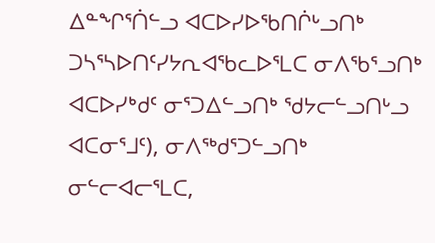ᐃᓐᖏᕐᑏᓪᓗ ᐊᑕᐅᓯᐅᖃᑎᒌᒡᓗᑎᒃ ᑐᓴᕐᓴᐅᑎᑦᓯᔭᕆᐊᖃᓚᐅᕐᒪᑕ ᓂᐱᖃᕐᓗᑎᒃ ᐊᑕᐅᓯᒃᑯᑦ ᓂᕐᑐᐃᓪᓗᑎᒃ ᖁᔭᓕᓪᓗᑎᒡᓗ ᐊᑕᓂᕐᒧᑦ), ᓂᐱᖅᑯᕐᑐᓪᓗᑎᒃ ᓂᓪᓕᐊᓕᕐᒪᑕ,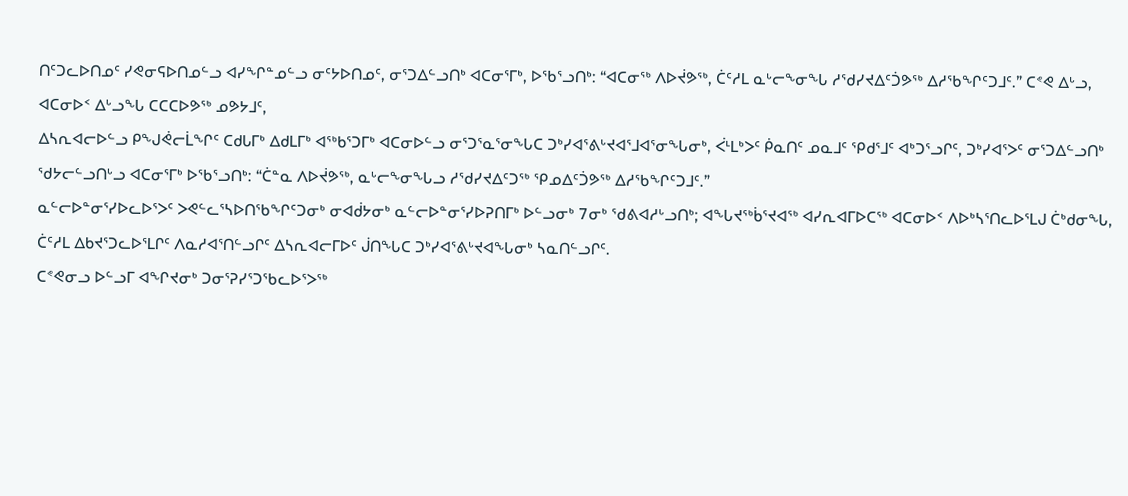ᑎᑦᑐᓚᐅᑎᓄᑦ ᓯᕙᓂᕋᐅᑎᓄᓪᓗ ᐊᓯᖏᓐᓄᓪᓗ ᓂᑦᔭᐅᑎᓄᑦ, ᓂᕐᑐᐃᓪᓗᑎᒃ ᐊᑕᓂᕐᒥᒃ, ᐅᖃᕐᓗᑎᒃ: “ᐊᑕᓂᖅ ᐱᐅᔫᕗᖅ, ᑖᑦᓱᒪ ᓇᒡᓕᖕᓂᖓ ᓱᖁᓯᔪᐃᑦᑑᕗᖅ ᐃᓱᖃᖏᑦᑐᒧᑦ.” ᑕᕝᕙ ᐃᒡᓗ, ᐊᑕᓂᐅᑉ ᐃᒡᓗᖓ ᑕᑕᑕᐅᕗᖅ ᓄᕗᔭᒧᑦ,
ᐃᓴᕆᐊᓕᐅᓪᓗ ᑭᖑᕚᓕᒫᖏᑦ ᑕᑯᒐᒥᒃ ᐃᑯᒪᒥᒃ ᐊᖅᑲᕐᑐᒥᒃ ᐊᑕᓂᐅᓪᓗ ᓂᕐᑐᕐᓇᕐᓂᖓᑕ ᑐᒃᓯᐊᕐᕕᒡᔪᐊᕐᒧᐊᕐᓂᖓᓂᒃ, ᐹᒻᒪᒃᐳᑦ ᑮᓇᑎᑦ ᓄᓇᒧᑦ ᕿᑯᕐᒧᑦ ᐊᒃᑐᕐᓗᒋᑦ, ᑐᒃᓯᐊᕐᐳᑦ ᓂᕐᑐᐃᓪᓗᑎᒃ ᖁᔭᓕᓪᓗᑎᒡᓗ ᐊᑕᓂᕐᒥᒃ ᐅᖃᕐᓗᑎᒃ: “ᑖᓐᓇ ᐱᐅᔫᕗᖅ, ᓇᒡᓕᖕᓂᖓᓗ ᓱᖁᓯᔪᐃᑦᑐᖅ ᕿᓄᐃᑦᑑᕗᖅ ᐃᓱᖃᖏᑦᑐᒧᑦ.”
ᓇᓪᓕᐅᓐᓂᕐᓯᐅᓚᐅᕐᐳᑦ ᐳᕙᓪᓚᕐᓴᐅᑎᖃᖏᑦᑐᓂᒃ ᓂᐊᑰᔭᓂᒃ ᓇᓪᓕᐅᓐᓂᕐᓯᐅᕈᑎᒥᒃ ᐅᓪᓗᓂᒃ 7ᓂᒃ ᖁᕕᐊᓱᒡᓗᑎᒃ; ᐊᖓᔪᖅᑳᕐᔪᐊᖅ ᐊᓯᕆᐊᒥᐅᑕᖅ ᐊᑕᓂᐅᑉ ᐱᐅᒃᓴᕐᑎᓚᐅᕐᒪᒍ ᑖᒃᑯᓂᖓ, ᑖᑦᓱᒪ ᐃᑲᔪᕐᑐᓚᐅᕐᒪᒋᑦ ᐱᓇᓱᐊᕐᑎᓪᓗᒋᑦ ᐃᓴᕆᐊᓕᒥᐅᑦ ᒎᑎᖓᑕ ᑐᒃᓯᐊᕐᕕᒡᔪᐊᖓᓂᒃ ᓴᓇᑎᓪᓗᒋᑦ.
ᑕᕝᕙᓂᓗ ᐅᓪᓗᒥ ᐊᖏᔪᓂᒃ ᑐᓂᕐᕈᓯᕐᑐᖃᓚᐅᕐᐳᖅ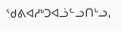ᖁᕕᐊᓱᒃᑐᐊᓘᓪᓗᑎᒡᓗ,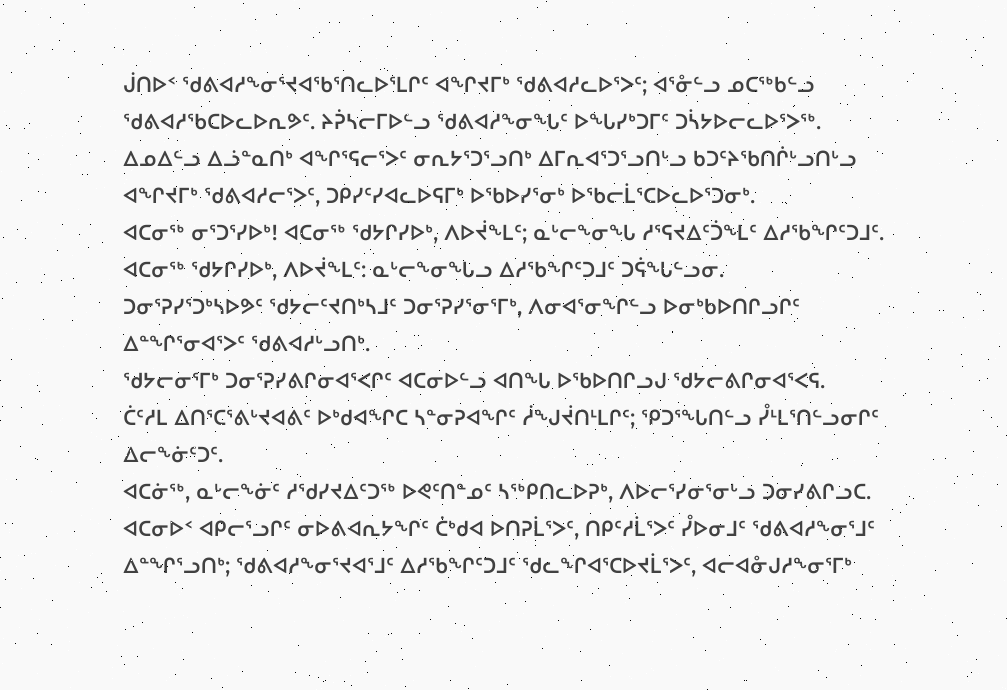ᒎᑎᐅᑉ ᖁᕕᐊᓱᖕᓂᕐᔪᐊᖃᕐᑎᓚᐅᕐᒪᒋᑦ ᐊᖏᔪᒥᒃ ᖁᕕᐊᓱᓚᐅᕐᐳᑦ; ᐊᕐᓁᓪᓗ ᓄᑕᖅᑲᓪᓗ ᖁᕕᐊᓱᖃᑕᐅᓚᐅᕆᕗᑦ. ᔨᕉᓴᓕᒥᐅᓪᓗ ᖁᕕᐊᓱᖕᓂᖓᑦ ᐅᖓᓯᒃᑐᒥᑦ ᑐᓵᔭᐅᓕᓚᐅᕐᐳᖅ.
ᐃᓄᐃᓪᓗ ᐃᓘᓐᓇᑎᒃ ᐊᖏᕐᕋᓕᕐᐳᑦ ᓂᕆᔭᕐᑐᕐᓗᑎᒃ ᐃᒥᕆᐊᕐᑐᕐᓗᑎᒡᓗ ᑲᑐᑦᔨᖃᑎᒌᒡᓗᑎᒡᓗ ᐊᖏᔪᒥᒃ ᖁᕕᐊᓱᓕᕐᐳᑦ, ᑐᑭᓯᑦᓯᐊᓚᐅᕋᒥᒃ ᐅᖃᐅᓯᕐᓂᒃ ᐅᖃᓕᒫᕐᑕᐅᓚᐅᕐᑐᓂᒃ.
ᐊᑕᓂᖅ ᓂᕐᑐᕐᓯᐅᒃ! ᐊᑕᓂᖅ ᖁᔭᒋᓯᐅᒃ, ᐱᐅᔫᖕᒪᑦ; ᓇᒡᓕᖕᓂᖓ ᓱᕐᕋᔪᐃᑦᑑᖕᒪᑦ ᐃᓱᖃᖏᑦᑐᒧᑦ.
ᐊᑕᓂᖅ ᖁᔭᒋᓯᐅᒃ, ᐱᐅᔫᖕᒪᑦ: ᓇᒡᓕᖕᓂᖓᓗ ᐃᓱᖃᖏᑦᑐᒧᑦ ᑐᕌᖓᓪᓗᓂ.
ᑐᓂᕐᕈᓯᕐᑐᒃᓴᐅᕗᑦ ᖁᔭᓕᑦᔪᑎᒃᓴᒧᑦ ᑐᓂᕐᕈᓯᕐᓂᕐᒥᒃ, ᐱᓂᐊᕐᓂᖏᓪᓗ ᐅᓂᒃᑲᐅᑎᒋᓗᒋᑦ ᐃᓐᖏᕐᓂᐊᕐᐳᑦ ᖁᕕᐊᓱᒡᓗᑎᒃ.
ᖁᔭᓕᓂᕐᒥᒃ ᑐᓂᕐᕈᓯᕕᒋᓂᐊᕐᐸᒋᑦ ᐊᑕᓂᐅᓪᓗ ᐊᑎᖓ ᐅᖃᐅᑎᒋᓗᒍ ᖁᔭᓕᕕᒋᓂᐊᕐᐸᕋ.
ᑖᑦᓱᒪ ᐃᑎᕐᑕᕐᕕᒡᔪᐊᕕᑦ ᐅᒃᑯᐊᖏᑕ ᓴᓐᓂᕈᐊᖏᑦ ᓲᖑᔫᑎᒻᒪᒋᑦ; ᕿᑐᕐᖓᑎᓪᓗ ᓮᒻᒪᕐᑎᓪᓗᓂᒋᑦ ᐃᓕᖕᓃᑦᑐᑦ.
ᐊᑕᓃᖅ, ᓇᒡᓕᖕᓃᑦ ᓱᖁᓯᔪᐃᑦᑐᖅ ᐅᕙᑦᑎᓐᓄᑦ ᓴᖅᑭᑎᓚᐅᕈᒃ, ᐱᐅᓕᕐᓯᓂᕐᓂᒡᓗ ᑐᓂᓯᕕᒋᓗᑕ.
ᐊᑕᓂᐅᑉ ᐊᑭᓕᕐᓗᒋᑦ ᓂᐅᕕᐊᕆᔭᖏᑦ ᑖᒃᑯᐊ ᐅᑎᕈᒫᕐᐳᑦ, ᑎᑭᑦᓱᒫᕐᐳᑦ ᓮᐅᓂᒧᑦ ᖁᕕᐊᓱᖕᓂᕐᒧᑦ ᐃᓐᖏᕐᓗᑎᒃ; ᖁᕕᐊᓱᖕᓂᕐᔪᐊᕐᒧᑦ ᐃᓱᖃᖏᑦᑐᒧᑦ ᖁᓚᖏᐊᕐᑕᐅᔪᒫᕐᐳᑦ, ᐊᓕᐊᓁᒍᓱᖕᓂᕐᒥᒃ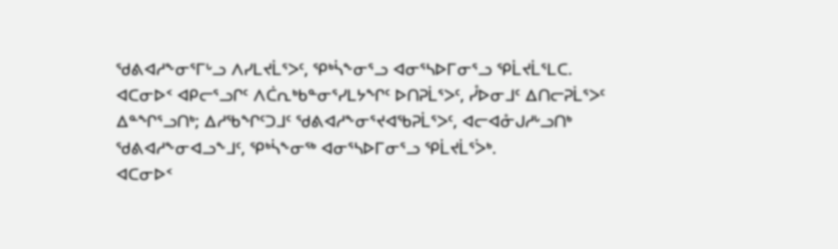ᖁᕕᐊᓱᖕᓂᕐᒥᒡᓗ ᐱᓯᒪᔪᒫᕐᐳᑦ, ᕿᒃᓵᖕᓂᕐᓗ ᐊᓂᕐᓴᐅᒥᓂᕐᓗ ᕿᒫᔪᒫᕐᒪᑕ.
ᐊᑕᓂᐅᑉ ᐊᑭᓕᕐᓗᒋᑦ ᐱᑖᕆᒃᑲᓐᓂᕐᓯᒪᔭᖏᑦ ᐅᑎᕈᒫᕐᐳᑦ, ᓮᐅᓂᒧᑦ ᐃᑎᓕᕈᒫᕐᐳᑦ ᐃᓐᖏᕐᓗᑎᒃ; ᐃᓱᖃᖏᑦᑐᒧᑦ ᖁᕕᐊᓱᖕᓂᕐᔪᐊᖃᕈᒫᕐᐳᑦ, ᐊᓕᐊᓁᒍᓱᒡᓗᑎᒃ ᖁᕕᐊᓱᖕᓂᐊᓗᖕᒧᑦ, ᕿᒃᓵᖕᓂᖅ ᐊᓂᕐᓴᐅᒥᓂᕐᓗ ᕿᒫᔪᒫᕐᐴᒃ.
ᐊᑕᓂᐅᑉ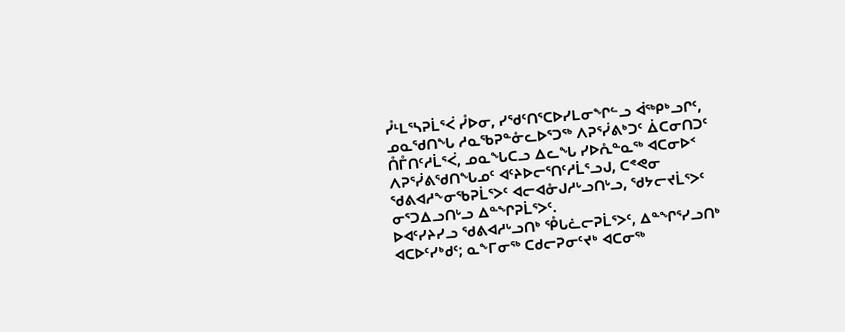ᓮᒻᒪᕐᓴᕈᒫᕐᐹ ᓮᐅᓂ, ᓯᖁᑦᑎᕐᑕᐅᓯᒪᓂᖏᓪᓗ ᐋᖅᑭᒃᓗᒋᑦ, ᓄᓇᖁᑎᖓ ᓱᓇᖃᕈᓐᓁᓚᐅᕐᑐᖅ ᐱᕈᕐᓰᕕᒃᑐᑦ ᐄᑕᓂᑎᑐᑦ ᑍᒤᑎᑦᓱᒫᕐᐹ, ᓄᓇᖓᑕᓗ ᐃᓚᖓ ᓯᐅᕅᓐᓇᖅ ᐊᑕᓂᐅᑉ ᐱᕈᕐᓰᕕᖁᑎᖓᓄᑦ ᐊᑦᔨᐅᓕᕐᑎᑦᓱᒫᕐᓗᒍ, ᑕᕝᕙᓂ ᖁᕕᐊᓱᖕᓂᖃᕈᒫᕐᐳᑦ ᐊᓕᐊᓁᒍᓱᒡᓗᑎᒡᓗ, ᖁᔭᓕᔪᒫᕐᐳᑦ ᓂᕐᑐᐃᓗᑎᒡᓗ ᐃᓐᖏᕈᒫᕐᐳᑦ.
ᐅᐊᑦᓯᔨᓯᓗ ᖁᕕᐊᓱᒡᓗᑎᒃ ᕾᒐᓛᓕᕈᒫᕐᐳᑦ, ᐃᓐᖏᕐᓯᓗᑎᒃ ᐊᑕᐅᑦᓯᒃᑯᑦ; ᓇᖕᒥᓂᖅ ᑕᑯᓕᕈᓂᑦᔪᒃ ᐊᑕᓂᖅ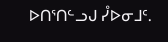ᐅᑎᕐᑎᓪᓗᒍ ᓮᐅᓂᒧᑦ.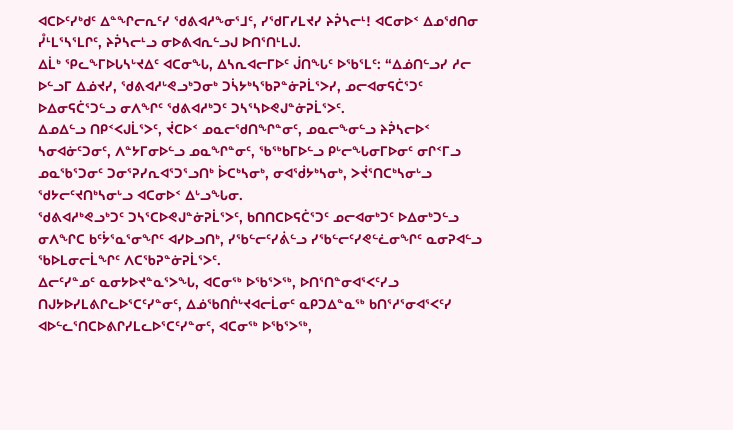ᐊᑕᐅᑦᓯᒃᑯᑦ ᐃᓐᖏᓕᕆᑦᓯ ᖁᕕᐊᓱᖕᓂᕐᒧᑦ, ᓯᖁᒥᓯᒪᔪᓯ ᔨᕉᓴᓕᒻ! ᐊᑕᓂᐅᑉ ᐃᓄᖁᑎᓂ ᓮᒻᒪᕐᓴᕐᒪᒋᑦ, ᔨᕉᓴᓕᒻᓗ ᓂᐅᕕᐊᕆᓪᓗᒍ ᐅᑎᕐᑎᒻᒪᒍ.
ᐃᒫᒃ ᕿᓚᖕᒥᐅᒐᓴᒡᔪᐃᑦ ᐊᑕᓂᖓ, ᐃᓴᕆᐊᓕᒥᐅᑦ ᒎᑎᖓᑦ ᐅᖃᕐᒪᑦ: “ᐃᓅᑎᓪᓗᓯ ᓱᓕ ᐅᓪᓗᒥ ᐃᓅᔪᓯ, ᖁᕕᐊᓱᒡᕙᓗᒃᑐᓂᒃ ᑐᓵᔭᒃᓴᖃᕈᓐᓃᕈᒫᕐᐳᓯ, ᓄᓕᐊᓂᕋᑖᕐᑐᑦ ᐅᐃᓂᕋᑖᕐᑐᓪᓗ ᓂᐱᖏᑦ ᖁᕕᐊᓱᒃᑐᑦ ᑐᓴᕐᓴᐅᕙᒍᓐᓃᕈᒫᕐᐳᑦ.
ᐃᓄᐃᓪᓗ ᑎᑭᑉᐸᒍᒫᕐᐳᑦ, ᔫᑕᐅᑉ ᓄᓇᓕᖁᑎᖏᓐᓂᑦ, ᓄᓇᓕᖕᓂᓪᓗ ᔨᕉᓴᓕᐅᑉ ᓴᓂᐊᓃᑦᑐᓂᑦ, ᐱᓐᔭᒥᓂᐅᓪᓗ ᓄᓇᖏᓐᓂᑦ, ᖃᖅᑲᒥᐅᓪᓗ ᑭᒡᓕᖓᓂᒥᐅᓂᑦ ᓂᒋᑉᒥᓗ ᓄᓇᖃᕐᑐᓂᑦ ᑐᓂᕐᕈᓯᕆᐊᕐᑐᕐᓗᑎᒃ ᐆᑕᒃᓴᓂᒃ, ᓂᐊᖂᔭᒃᓴᓂᒃ, ᐳᔫᕐᑎᑕᒃᓴᓂᒡᓗ ᖁᔭᓕᑦᔪᑎᒃᓴᓂᒡᓗ ᐊᑕᓂᐅᑉ ᐃᒡᓗᖓᓂ.
ᖁᕕᐊᓱᒃᕙᓗᒃᑐᑦ ᑐᓴᕐᑕᐅᕙᒍᓐᓃᕈᒫᕐᐳᑦ, ᑲᑎᑎᑕᐅᕋᑖᕐᑐᑦ ᓄᓕᐊᓂᒃᑐᑦ ᐅᐃᓂᒃᑐᓪᓗ ᓂᐱᖏᑕ ᑲᑦᔮᕐᓇᕐᓂᖏᑦ ᐊᓯᐅᓗᑎᒃ, ᓯᖃᓪᓕᑦᓯᕖᓪᓗ ᓯᖃᓪᓕᑦᓯᕙᓪᓛᓂᖏᑦ ᓇᓂᕈᐊᓪᓗ ᖃᐅᒪᓂᓕᒫᖏᑦ ᐱᑕᖃᕈᓐᓃᕈᒫᕐᐳᑦ.
ᐃᓕᑦᓯᓐᓄᑦ ᓇᓂᔭᐅᔪᓐᓇᕐᐳᖓ, ᐊᑕᓂᖅ ᐅᖃᕐᐳᖅ, ᐅᑎᕐᑎᓐᓂᐊᕐᐸᑦᓯᓗ ᑎᒍᔭᐅᓯᒪᕕᒋᓚᐅᕐᑕᑦᓯᓐᓂᑦ, ᐃᓅᖃᑎᒌᒡᔪᐊᓕᒫᓂᑦ ᓇᑭᑐᐃᓐᓇᖅ ᑲᑎᕐᓱᕐᓂᐊᕐᐸᑦᓯ ᐊᐅᓪᓚᕐᑎᑕᐅᕕᒋᓯᒪᓚᐅᕐᑕᑦᓯᓐᓂᑦ, ᐊᑕᓂᖅ ᐅᖃᕐᐳᖅ,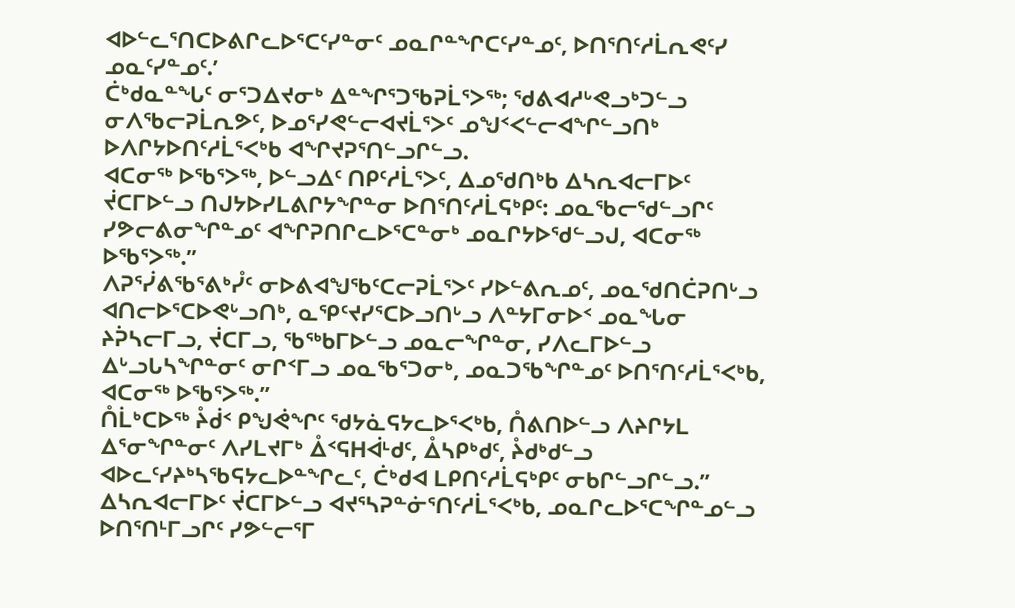ᐊᐅᓪᓚᕐᑎᑕᐅᕕᒋᓚᐅᕐᑕᑦᓯᓐᓂᑦ ᓄᓇᒋᓐᖏᑕᑦᓯᓐᓄᑦ, ᐅᑎᕐᑎᑦᓱᒫᕆᕙᑦᓯ ᓄᓇᑦᓯᓐᓄᑦ.’
ᑖᒃᑯᓇᓐᖓᑦ ᓂᕐᑐᐃᔪᓂᒃ ᐃᓐᖏᕐᑐᖃᕈᒫᕐᐳᖅ; ᖁᕕᐊᓱᒡᕙᓗᒃᑐᓪᓗ ᓂᐱᖃᓕᕈᒫᕆᕗᑦ, ᐅᓄᕐᓯᕙᓪᓕᐊᔪᒫᕐᐳᑦ ᓄᖑᑉᐸᓪᓕᐊᖏᓪᓗᑎᒃ ᐅᐱᒋᔭᐅᑎᑦᓱᒫᕐᐸᒃᑲ ᐊᖏᔪᕈᕐᑎᓪᓗᒋᓪᓗ.
ᐊᑕᓂᖅ ᐅᖃᕐᐳᖅ, ᐅᓪᓗᐃᑦ ᑎᑭᑦᓱᒫᕐᐳᑦ, ᐃᓄᖁᑎᒃᑲ ᐃᓴᕆᐊᓕᒥᐅᑦ ᔫᑕᒥᐅᓪᓗ ᑎᒍᔭᐅᓯᒪᕕᒋᔭᖏᓐᓂ ᐅᑎᕐᑎᑦᓱᒫᕋᒃᑭᑦ: ᓄᓇᖃᓕᖁᓪᓗᒋᑦ ᓯᕗᓕᕕᓂᖏᓐᓄᑦ ᐊᖏᕈᑎᒋᓚᐅᕐᑕᓐᓂᒃ ᓄᓇᒋᔭᐅᖁᓪᓗᒍ, ᐊᑕᓂᖅ ᐅᖃᕐᐳᖅ.”
ᐱᕈᕐᓰᕕᖃᕐᕕᒃᓮᑦ ᓂᐅᕕᐊᖑᖃᑦᑕᓕᕈᒫᕐᐳᑦ ᓯᐅᓪᕕᕆᓄᑦ, ᓄᓇᖁᑎᑖᕈᑎᒡᓗ ᐊᑎᓕᐅᕐᑕᐅᕙᒡᓗᑎᒃ, ᓇᕿᑦᔪᓯᕐᑕᐅᓗᑎᒡᓗ ᐱᓐᔭᒥᓂᐅᑉ ᓄᓇᖓᓂ ᔨᕉᓴᓕᒥᓗ, ᔫᑕᒥᓗ, ᖃᖅᑲᒥᐅᓪᓗ ᓄᓇᓕᖏᓐᓂ, ᓯᐱᓚᒥᐅᓪᓗ ᐃᒡᓗᒐᓴᖏᓐᓂᑦ ᓂᒋᑉᒥᓗ ᓄᓇᖃᕐᑐᓂᒃ, ᓄᓇᑐᖃᖏᓐᓄᑦ ᐅᑎᕐᑎᑦᓱᒫᕐᐸᒃᑲ, ᐊᑕᓂᖅ ᐅᖃᕐᐳᖅ.”
ᑍᒫᒃᑕᐅᖅ ᔧᑰᑉ ᑭᖑᕚᖏᑦ ᖁᔭᓈᕋᔭᓚᐅᕐᐸᒃᑲ, ᑍᕕᑎᐅᓪᓗ ᐱᔨᒋᔭᒪ ᐃᕐᓂᖏᓐᓂᑦ ᐱᓯᒪᔪᒥᒃ ᐂᑉᕋᕼᐋᒻᑯᑦ, ᐂᓴᑭᒃᑯᑦ, ᔧᑯᒃᑯᓪᓗ ᐊᐅᓚᑦᓯᔨᒃᓴᖃᕋᔭᓚᐅᓐᖏᓚᑦ, ᑖᒃᑯᐊ ᒪᑭᑎᑦᓱᒫᕋᒃᑭᑦ ᓂᑲᒋᓪᓗᒋᓪᓗ.”
ᐃᓴᕆᐊᓕᒥᐅᑦ ᔫᑕᒥᐅᓪᓗ ᐊᔪᕐᓴᕈᓐᓃᕐᑎᑦᓱᒫᕐᐸᒃᑲ, ᓄᓇᒋᓚᐅᕐᑕᖏᓐᓄᓪᓗ ᐅᑎᕐᑎᒻᒥᓗᒋᑦ ᓯᕗᓪᓕᕐᒥ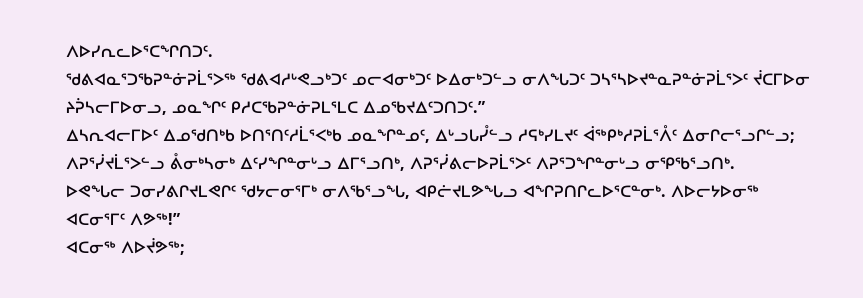ᐱᐅᓯᕆᓚᐅᕐᑕᖏᑎᑐᑦ.
ᖁᕕᐊᓇᕐᑐᖃᕈᓐᓃᕈᒫᕐᐳᖅ ᖁᕕᐊᓱᒡᕙᓗᒃᑐᑦ ᓄᓕᐊᓂᒃᑐᑦ ᐅᐃᓂᒃᑐᓪᓗ ᓂᐱᖓᑐᑦ ᑐᓴᕐᓴᐅᔪᓐᓇᕈᓐᓃᕈᒫᕐᐳᑦ ᔫᑕᒥᐅᓂ ᔨᕉᓴᓕᒥᐅᓂᓗ, ᓄᓇᖏᑦ ᑭᓱᑕᖃᕈᓐᓃᕈᒪᕐᒪᑕ ᐃᓄᖃᔪᐃᑦᑐᑎᑐᑦ.”
ᐃᓴᕆᐊᓕᒥᐅᑦ ᐃᓄᖁᑎᒃᑲ ᐅᑎᕐᑎᑦᓱᒫᕐᐸᒃᑲ ᓄᓇᖏᓐᓄᑦ, ᐃᒡᓗᒐᓮᓪᓗ ᓱᕋᒃᓯᒪᔪᑦ ᐋᖅᑭᒃᓱᕈᒫᕐᐰᑦ ᐃᓂᒋᓕᕐᓗᒋᓪᓗ; ᐱᕈᕐᓰᔪᒫᕐᐳᓪᓗ ᕔᓂᒃᓴᓂᒃ ᐃᑦᓯᖏᓐᓂᒡᓗ ᐃᒥᕐᓗᑎᒃ, ᐱᕈᕐᓰᕕᓕᐅᕈᒫᕐᐳᑦ ᐱᕈᕐᑐᖏᓐᓂᒡᓗ ᓂᕿᖃᕐᓗᑎᒃ.
ᐅᕙᖓᓕ ᑐᓂᓯᕕᒋᔪᒪᕙᒋᑦ ᖁᔭᓕᓂᕐᒥᒃ ᓂᐱᖃᕐᓗᖓ, ᐊᑭᓖᔪᒪᕗᖓᓗ ᐊᖏᕈᑎᒋᓚᐅᕐᑕᓐᓂᒃ. ᐱᐅᓕᔭᐅᓂᖅ ᐊᑕᓂᕐᒥᑦ ᐱᕗᖅ!”
ᐊᑕᓂᖅ ᐱᐅᔫᕗᖅ;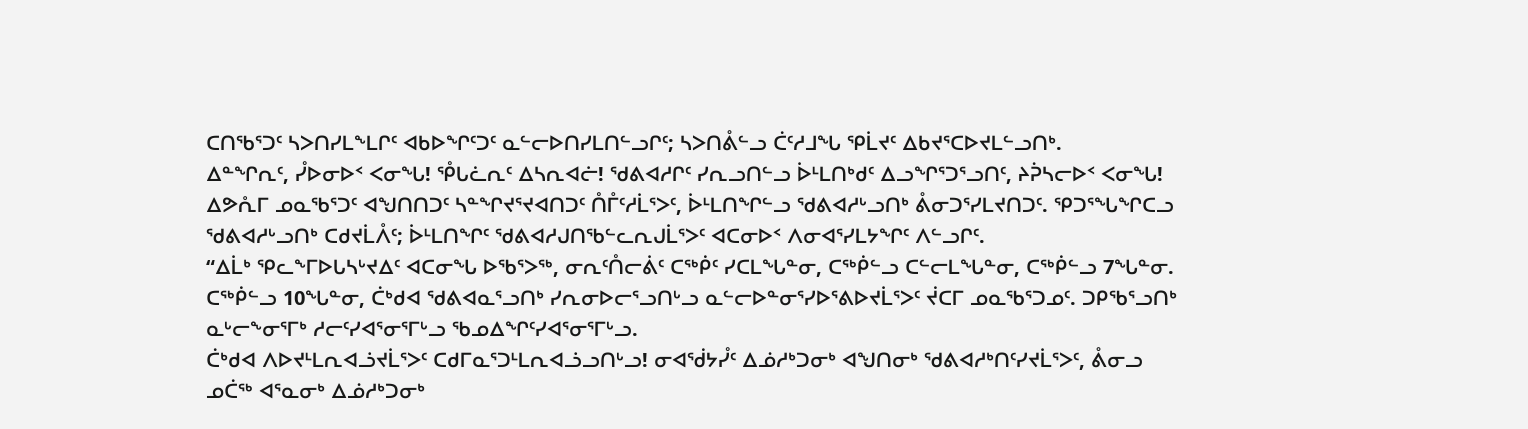ᑕᑎᖃᕐᑐᑦ ᓴᐳᑎᓯᒪᖕᒪᒋᑦ ᐊᑲᐅᖏᑦᑐᑦ ᓇᓪᓕᐅᑎᓯᒪᑎᓪᓗᒋᑦ; ᓴᐳᑎᕔᓪᓗ ᑖᑦᓱᒧᖓ ᕿᒫᔪᑦ ᐃᑲᔪᕐᑕᐅᔪᒪᓪᓗᑎᒃ.
ᐃᓐᖏᕆᑦ, ᓮᐅᓂᐅᑉ ᐸᓂᖓ! ᕾᒐᓛᕆᑦ ᐃᓴᕆᐊᓖ! ᖁᕕᐊᓱᒋᑦ ᓯᕆᓗᑎᓪᓗ ᐆᒻᒪᑎᒃᑯᑦ ᐃᓗᖏᕐᑐᕐᓗᑎᑦ, ᔨᕉᓴᓕᐅᑉ ᐸᓂᖓ!
ᐃᕗᕅᒥ ᓄᓇᖃᕐᑐᑦ ᐊᖑᑎᑎᑐᑦ ᓴᓐᖏᔪᕐᔪᐊᑎᑐᑦ ᑍᒤᑦᓱᒫᕐᐳᑦ, ᐆᒻᒪᑎᖏᓪᓗ ᖁᕕᐊᓱᒡᓗᑎᒃ ᕔᓂᑐᕐᓯᒪᔪᑎᑐᑦ. ᕿᑐᕐᖓᖏᑕᓗ ᖁᕕᐊᓱᒡᓗᑎᒃ ᑕᑯᔪᒫᐰᑦ; ᐆᒻᒪᑎᖏᑦ ᖁᕕᐊᓱᒍᑎᖃᓪᓚᕆᒍᒫᕐᐳᑦ ᐊᑕᓂᐅᑉ ᐱᓂᐊᕐᓯᒪᔭᖏᑦ ᐱᓪᓗᒋᑦ.
“ᐃᒫᒃ ᕿᓚᖕᒥᐅᒐᓴᒡᔪᐃᑦ ᐊᑕᓂᖓ ᐅᖃᕐᐳᖅ, ᓂᕆᑦᑍᓕᕖᑦ ᑕᖅᑮᑦ ᓯᑕᒪᖓᓐᓂ, ᑕᖅᑮᓪᓗ ᑕᓪᓕᒪᖓᓐᓂ, ᑕᖅᑮᓪᓗ 7ᖓᓐᓂ. ᑕᖅᑮᓪᓗ 10ᖓᓐᓂ, ᑖᒃᑯᐊ ᖁᕕᐊᓇᕐᓗᑎᒃ ᓯᕆᓂᐅᓕᕐᓗᑎᒡᓗ ᓇᓪᓕᐅᓐᓂᕐᓯᐅᕐᕕᐅᔪᒫᕐᐳᑦ ᔫᑕᒥ ᓄᓇᖃᕐᑐᓄᑦ. ᑐᑭᖃᕐᓗᑎᒃ ᓇᒡᓕᖕᓂᕐᒥᒃ ᓱᓕᑦᓯᐊᕐᓂᕐᒥᒡᓗ ᖃᓄᐃᖏᑦᓯᐊᕐᓂᕐᒥᒡᓗ.
ᑖᒃᑯᐊ ᐱᐅᔪᒻᒪᕆᐊᓘᔪᒫᕐᐳᑦ ᑕᑯᒥᓇᕐᑐᒻᒪᕆᐊᓘᓗᑎᒡᓗ! ᓂᐊᖂᔭᓮᑦ ᐃᓅᓱᒃᑐᓂᒃ ᐊᖑᑎᓂᒃ ᖁᕕᐊᓱᒃᑎᑦᓯᔪᒫᕐᐳᑦ, ᕔᓂᓗ ᓄᑖᖅ ᐊᕐᓇᓂᒃ ᐃᓅᓱᒃᑐᓂᒃ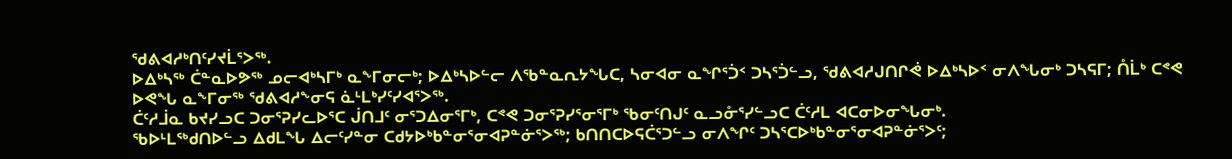ᖁᕕᐊᓱᒃᑎᑦᓯᔪᒫᕐᐳᖅ.
ᐅᐃᒃᓴᖅ ᑖᓐᓇᐅᕗᖅ ᓄᓕᐊᒃᓴᒥᒃ ᓇᖕᒥᓂᓕᒃ; ᐅᐃᒃᓴᐅᓪᓕ ᐱᖃᓐᓇᕆᔭᖓᑕ, ᓴᓂᐊᓂ ᓇᖏᕐᑑᑉ ᑐᓴᕐᑑᓪᓗ, ᖁᕕᐊᓱᒍᑎᒋᕚ ᐅᐃᒃᓴᐅᑉ ᓂᐱᖓᓂᒃ ᑐᓴᕋᒥ; ᑍᒫᒃ ᑕᕝᕙ ᐅᕙᖓ ᓇᖕᒥᓂᖅ ᖁᕕᐊᓱᖕᓂᕋ ᓈᒻᒪᒃᓯᑦᓯᐊᕐᐳᖅ.
ᑖᑦᓱᒨᓇ ᑲᔪᓯᓗᑕ ᑐᓂᕐᕈᓯᓚᐅᕐᑕ ᒎᑎᒧᑦ ᓂᕐᑐᐃᓂᕐᒥᒃ, ᑕᕝᕙ ᑐᓂᕐᕈᓯᕐᓂᕐᒥᒃ ᖃᓂᑦᑎᒍᑦ ᓇᓗᓁᕐᓯᓪᓗᑕ ᑖᑦᓱᒪ ᐊᑕᓂᐅᓂᖓᓂᒃ.
ᖃᐅᒻᒪᖅᑯᑎᐅᓪᓗ ᐃᑯᒪᖓ ᐃᓕᑦᓯᓐᓂ ᑕᑯᔭᐅᒃᑲᓐᓂᕐᓂᐊᕈᓐᓃᕐᐳᖅ; ᑲᑎᑎᑕᐅᕋᑖᕐᑐᓪᓗ ᓂᐱᖏᑦ ᑐᓴᕐᑕᐅᒃᑲᓐᓂᕐᓂᐊᕈᓐᓃᕐᐳᑦ;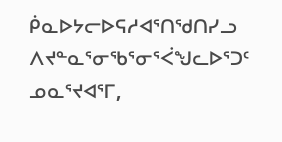ᑮᓇᐅᔭᓕᐅᕋᓱᐊᕐᑎᖁᑎᓯᓗ ᐱᔪᓐᓇᕐᓂᖃᕐᓂᕐᐹᖑᓚᐅᕐᑐᑦ ᓄᓇᕐᔪᐊᕐᒥ,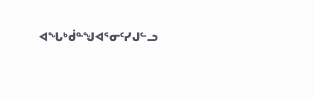ᐊᖓᒃᑰᓐᖑᐊᕐᓂᑦᓯᒍᓪᓗ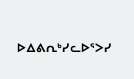ᐅᐃᕕᕆᒃᓯᓚᐅᕐᐳᓯ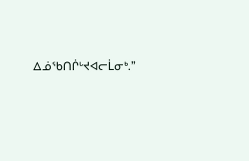ᐃᓅᖃᑎᒌᒡᔪᐊᓕᒫᓂᒃ.”